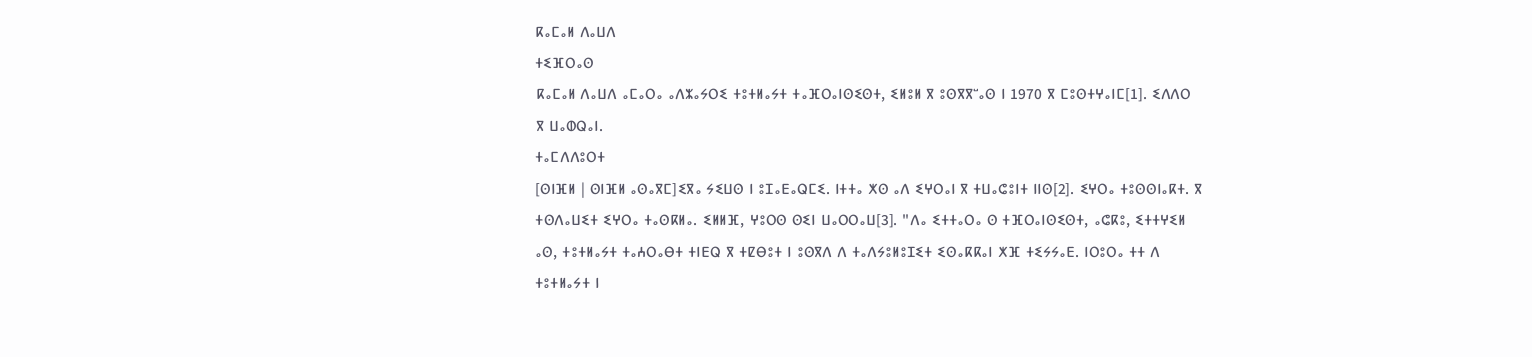ⴽⴰⵎⴰⵍ ⴷⴰⵡⴷ
ⵜⵉⴼⵔⴰⵙ
ⴽⴰⵎⴰⵍ ⴷⴰⵡⴷ ⴰⵎⴰⵔⴰ ⴰⴷⵣⴰⵢⵔⵉ ⵜⵓⵜⵍⴰⵢⵜ ⵜⴰⴼⵔⴰⵏⵙⵉⵙⵜ, ⵉⵍⵓⵍ ⴳ ⵓⵙⴳⴳⵯⴰⵙ ⵏ 1970 ⴳ ⵎⵓⵙⵜⵖⴰⵏⵎ[1]. ⵉⴷⴷⵔ ⴳ ⵡⴰⵀⵕⴰⵏ.
ⵜⴰⵎⴷⴷⵓⵔⵜ
[ⵙⵏⴼⵍ | ⵙⵏⴼⵍ ⴰⵙⴰⴳⵎ]ⵉⴳⴰ ⵢⵉⵡⵙ ⵏ ⵓⵊⴰⴹⴰⵕⵎⵉ. ⵏⵜⵜⴰ ⵅⵙ ⴰⴷ ⵉⵖⵔⴰⵏ ⴳ ⵜⵡⴰⵛⵓⵏⵜ ⵏⵏⵙ[2]. ⵉⵖⵔⴰ ⵜⵓⵙⵙⵏⴰⴽⵜ. ⴳ ⵜⵙⴷⴰⵡⵉⵜ ⵉⵖⵔⴰ ⵜⴰⵙⴽⵍⴰ. ⵉⵍⵍⴼ, ⵖⵓⵔⵙ ⵙⵉⵏ ⵡⴰⵔⵔⴰⵡ[3]. "ⴷⴰ ⵉⵜⵜⴰⵔⴰ ⵙ ⵜⴼⵔⴰⵏⵙⵉⵙⵜ, ⴰⵛⴽⵓ, ⵉⵜⵜⵖⵉⵍ ⴰⵙ, ⵜⵓⵜⵍⴰⵢⵜ ⵜⴰⵄⵔⴰⴱⵜ ⵜⵏⴹⵕ ⴳ ⵜⵇⴱⵓⵜ ⵏ ⵓⵙⴳⴷ ⴷ ⵜⴰⴷⵢⵓⵍⵓⵊⵉⵜ ⵉⵙⴰⴽⴽⴰⵏ ⵅⴼ ⵜⵉⵢⵢⴰⴹ. ⵏⵔⵓⵔⴰ ⵜⵜ ⴷ ⵜⵓⵜⵍⴰⵢⵜ ⵏ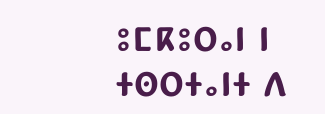ⵓⵎⴽⵓⵔⴰⵏ ⵏ ⵜⵙⵔⵜⴰⵏⵜ ⴷ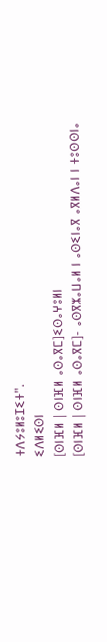ⵜⴷⵢⵓⵍⵓⵊⵉⵜ".
ⵉⴷⵍⵉⵙⵏ
[ⵙⵏⴼⵍ | ⵙⵏⴼⵍ ⴰⵙⴰⴳⵎ]ⵉⵙⴰⵖⵓⵍⵏ
[ⵙⵏⴼⵍ | ⵙⵏⴼⵍ ⴰⵙⴰⴳⵎ]- ⴰⵙⴳⵣⴰⵡⴰⵍ ⵏ ⴰⵙⵉⵏⴰⴳ ⴰⴳⵍⴷⴰⵏ ⵏ ⵜⵓⵙⵙⵏⴰ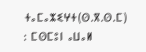ⵜⴰⵎⴰⵣⵉⵖⵜ(ⵙ.ⴳ.ⵙ.ⵎ) : ⵎⵙⵎⵓⵏ ⴰⵡⴰⵍ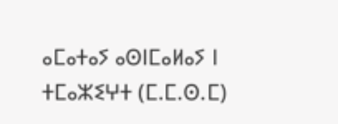ⴰⵎⴰⵜⴰⵢ ⴰⵙⵏⵎⴰⵍⴰⵢ ⵏ ⵜⵎⴰⵣⵉⵖⵜ (ⵎ.ⵎ.ⵙ.ⵎ)